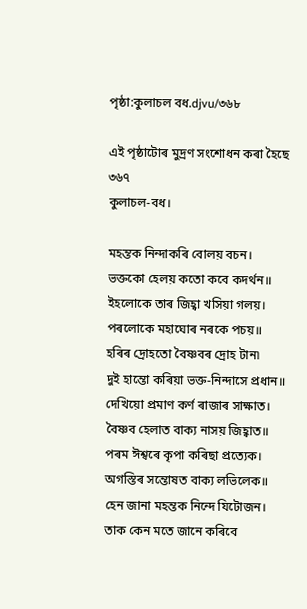পৃষ্ঠা:কুলাচল বধ.djvu/৩৬৮

এই পৃষ্ঠাটোৰ মুদ্ৰণ সংশোধন কৰা হৈছে
৩৬৭
কুলাচল-বধ।

মহন্তক নিন্দাকৰি বোলয় বচন।
ভক্তকো হেলয় কতো কবে কদৰ্থন॥
ইহলোকে তাৰ জিহ্বা খসিয়া গলয়।
পৰলোকে মহাঘোৰ নৰকে পচয়॥
হৰিৰ দ্ৰোহতো বৈষ্ণবৰ দ্ৰোহ টান৷
দুই হান্তো কৰিয়া ভক্ত-নিন্দাসে প্ৰধান॥
দেখিয়ো প্ৰমাণ কৰ্ণ ৰাজাৰ সাক্ষাত।
বৈষ্ণব হেলাত বাক্য নাসয় জিহ্বাত॥
পৰম ঈশ্বৰে কৃপা কৰিছা প্ৰত্যেক।
অগস্তিৰ সন্তোষত বাক্য লভিলেক॥
হেন জানা মহন্তক নিন্দে যিটোজন।
তাক কেন মতে জানে কৰিবে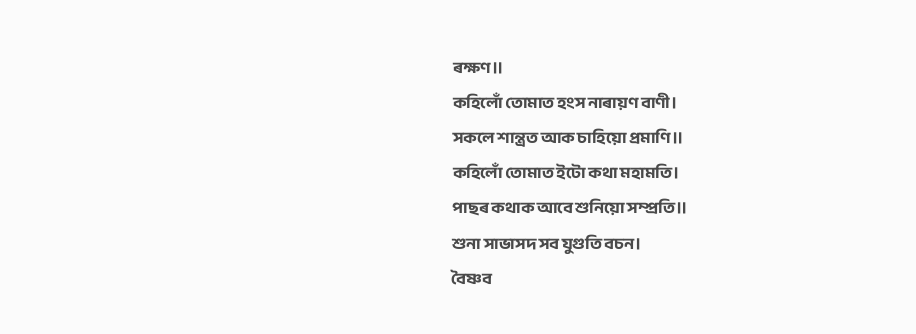ৰক্ষণ॥
কহিলোঁ তোমাত হংস নাৰায়ণ বাণী।
সকলে শান্ত্ৰত আক চাহিয়ো প্ৰমাণি॥
কহিলোঁ তোমাত ইটো কথা মহামতি।
পাছৰ কথাক আবে শুনিয়ো সম্প্ৰতি॥
শুনা সাভাসদ সব যুগুতি বচন।
বৈষ্ণব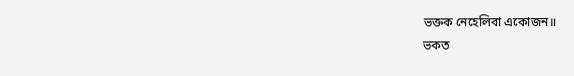ভক্তক নেহেলিবা একোজন॥
ভকত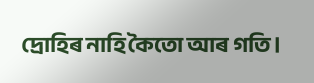দ্ৰোহিৰ নাহি কৈতো আৰ গতি।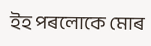ইহ পৰলোকে মোৰ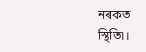নৰকত স্থিতি৷।